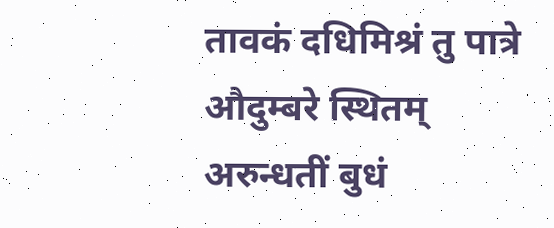तावकं दधिमिश्रं तु पात्रे औदुम्बरे स्थितम्
अरुन्धतीं बुधं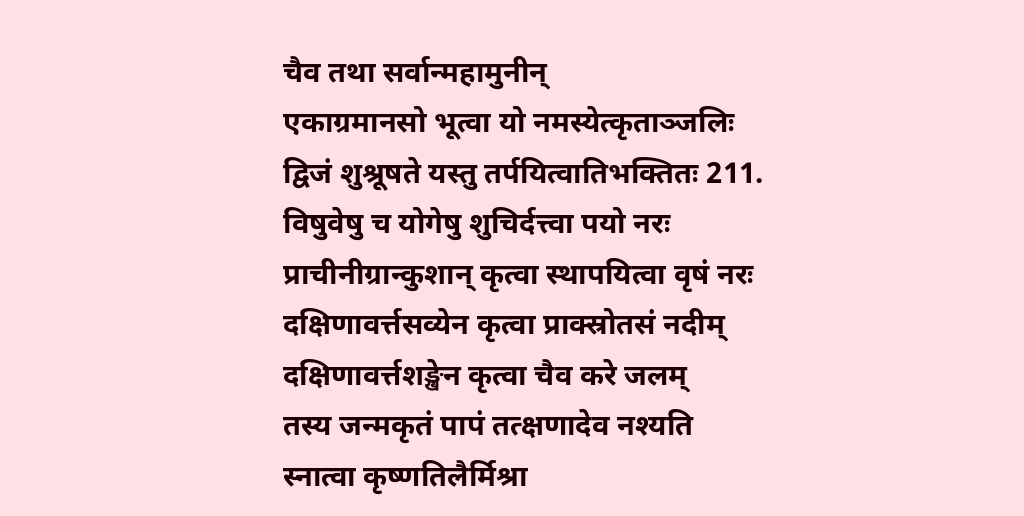चैव तथा सर्वान्महामुनीन्
एकाग्रमानसो भूत्वा यो नमस्येत्कृताञ्जलिः
द्विजं शुश्रूषते यस्तु तर्पयित्वातिभक्तितः 211.
विषुवेषु च योगेषु शुचिर्दत्त्वा पयो नरः
प्राचीनीग्रान्कुशान् कृत्वा स्थापयित्वा वृषं नरः
दक्षिणावर्त्तसव्येन कृत्वा प्राक्स्रोतसं नदीम्
दक्षिणावर्त्तशङ्खेन कृत्वा चैव करे जलम्
तस्य जन्मकृतं पापं तत्क्षणादेव नश्यति
स्नात्वा कृष्णतिलैर्मिश्रा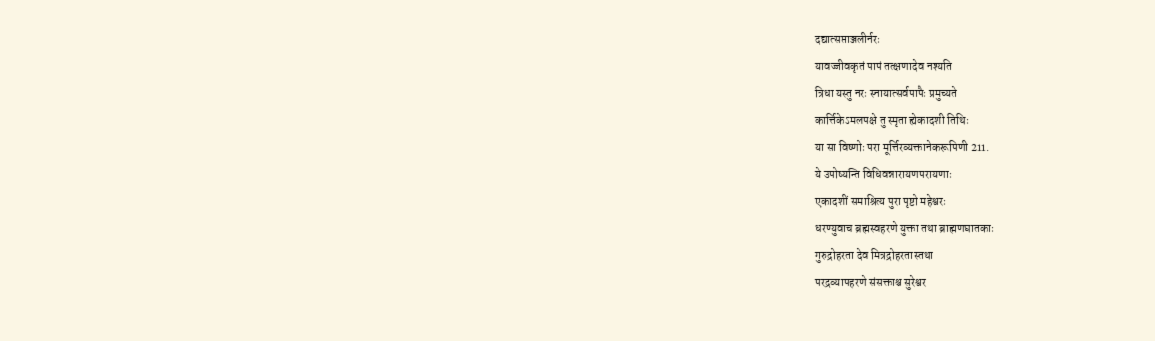दद्यात्सप्ताञ्जलीर्नरः
यावज्जीवकृतं पापं तत्क्षणादेव नश्यति
त्रिधा यस्तु नरः स्नायात्सर्वपापैः प्रमुच्यते
कार्त्तिकेऽमलपक्षे तु स्मृता ह्येकादशी तिथिः
या सा विष्णोः परा मूर्त्तिरव्यक्तानेकरूपिणी 211.
ये उपोष्यन्ति विधिवन्नारायणपरायणाः
एकादशीं समाश्रित्य पुरा पृष्टो महेश्वरः
धरण्युवाच ब्रह्मस्वहरणे युक्ता तथा ब्राह्मणघातकाः
गुरुद्रोहरता देव मित्रद्रोहरतास्तथा
परद्रव्यापहरणे संसक्ताश्च सुरेश्वर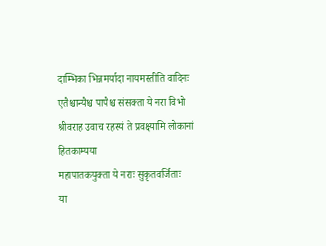दाम्भिका भिन्नमर्यादा नायमस्तीति वादिनः
एतैश्चान्यैश्च पापैश्च संसक्ता ये नरा विभो
श्रीवराह उवाच रहस्यं ते प्रवक्ष्यामि लोकानां हितकाम्यया
महापातकयुक्ता ये नराः सुकृतवर्जिताः
या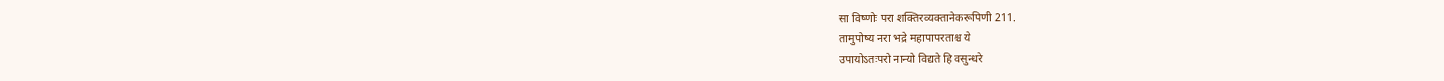सा विष्णोः परा शक्तिरव्यक्तानेकरूपिणी 211.
तामुपोष्य नरा भद्रे महापापरताश्च ये
उपायोऽतःपरो नान्यो विद्यते हि वसुन्धरे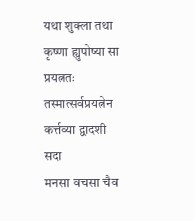यथा शुक्ला तथा कृष्णा ह्युपोष्या सा प्रयत्नतः
तस्मात्सर्वप्रयत्नेन कर्त्तव्या द्वादशी सदा
मनसा वचसा चैव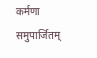कर्मणा समुपार्जितम्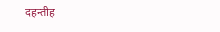दहन्तीह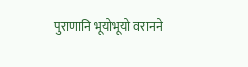पुराणानि भूयोभूयो वरानने